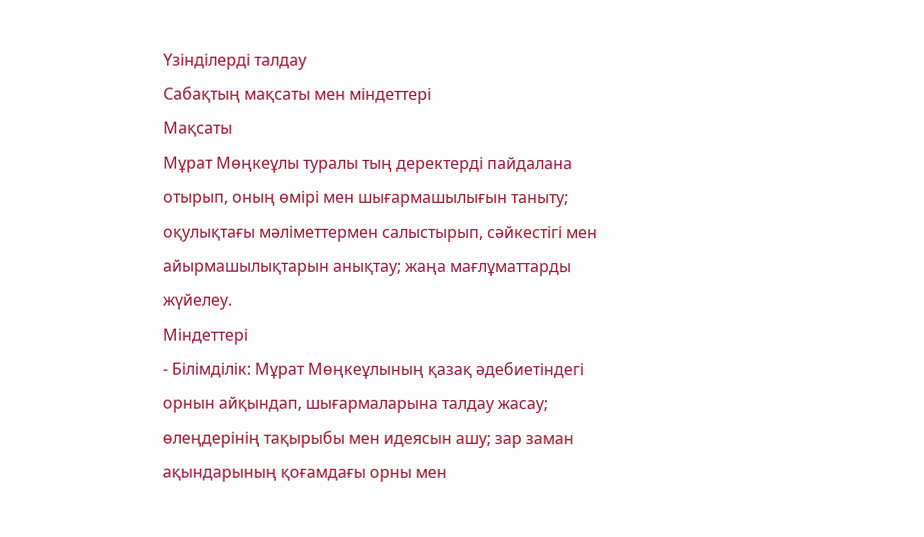Үзінділерді талдау
Сабақтың мақсаты мен міндеттері
Мақсаты
Мұрат Мөңкеұлы туралы тың деректерді пайдалана отырып, оның өмірі мен шығармашылығын таныту; оқулықтағы мәліметтермен салыстырып, сәйкестігі мен айырмашылықтарын анықтау; жаңа мағлұматтарды жүйелеу.
Міндеттері
- Білімділік: Мұрат Мөңкеұлының қазақ әдебиетіндегі орнын айқындап, шығармаларына талдау жасау; өлеңдерінің тақырыбы мен идеясын ашу; зар заман ақындарының қоғамдағы орны мен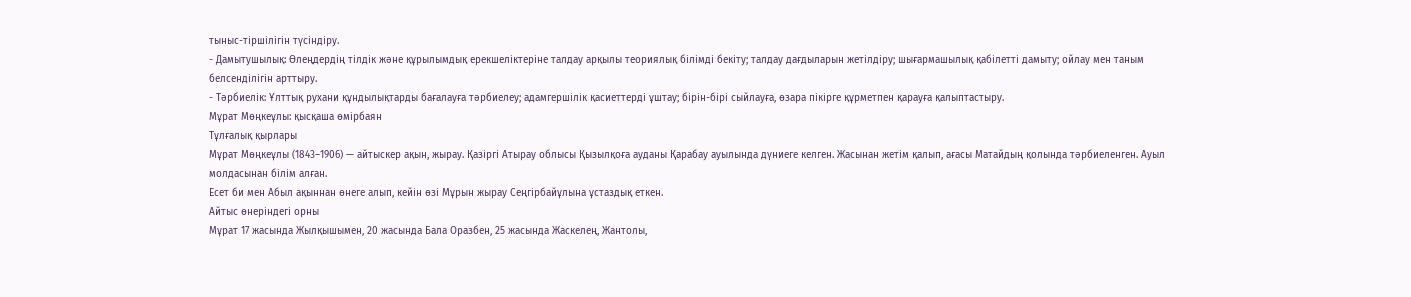тыныс-тіршілігін түсіндіру.
- Дамытушылық: Өлеңдердің тілдік және құрылымдық ерекшеліктеріне талдау арқылы теориялық білімді бекіту; талдау дағдыларын жетілдіру; шығармашылық қабілетті дамыту; ойлау мен таным белсенділігін арттыру.
- Тәрбиелік: Ұлттық рухани құндылықтарды бағалауға тәрбиелеу; адамгершілік қасиеттерді ұштау; бірін-бірі сыйлауға, өзара пікірге құрметпен қарауға қалыптастыру.
Мұрат Мөңкеұлы: қысқаша өмірбаян
Тұлғалық қырлары
Мұрат Мөңкеұлы (1843–1906) — айтыскер ақын, жырау. Қазіргі Атырау облысы Қызылқоға ауданы Қарабау ауылында дүниеге келген. Жасынан жетім қалып, ағасы Матайдың қолында тәрбиеленген. Ауыл молдасынан білім алған.
Есет би мен Абыл ақыннан өнеге алып, кейін өзі Мұрын жырау Сеңгірбайұлына ұстаздық еткен.
Айтыс өнеріндегі орны
Мұрат 17 жасында Жылқышымен, 20 жасында Бала Оразбен, 25 жасында Жаскелең, Жантолы,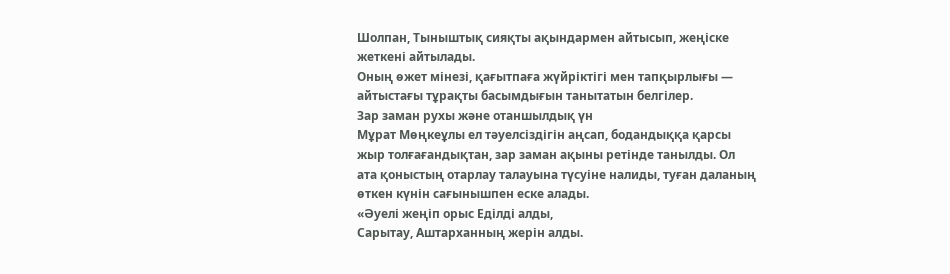Шолпан, Тыныштық сияқты ақындармен айтысып, жеңіске жеткені айтылады.
Оның өжет мінезі, қағытпаға жүйріктігі мен тапқырлығы — айтыстағы тұрақты басымдығын танытатын белгілер.
Зар заман рухы және отаншылдық үн
Мұрат Мөңкеұлы ел тәуелсіздігін аңсап, бодандыққа қарсы жыр толғағандықтан, зар заман ақыны ретінде танылды. Ол ата қоныстың отарлау талауына түсуіне налиды, туған даланың өткен күнін сағынышпен еске алады.
«Әуелі жеңіп орыс Еділді алды,
Сарытау, Аштарханның жерін алды.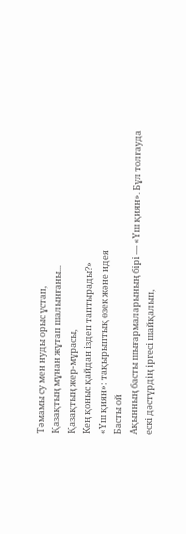Тәмамы су мен нуды орыс ұстап,
Қазақтың мұнан жұтап шалынғаны...
Қазақтың жер-мұрасы,
Кең қоныс қайдан іздеп таптырады?»
«Үш қиян»: тақырыптық өзек және идея
Басты ой
Ақынның басты шығармаларының бірі — «Үш қиян». Бұл толғауда ескі дәстүрдің іргесі шайқалып,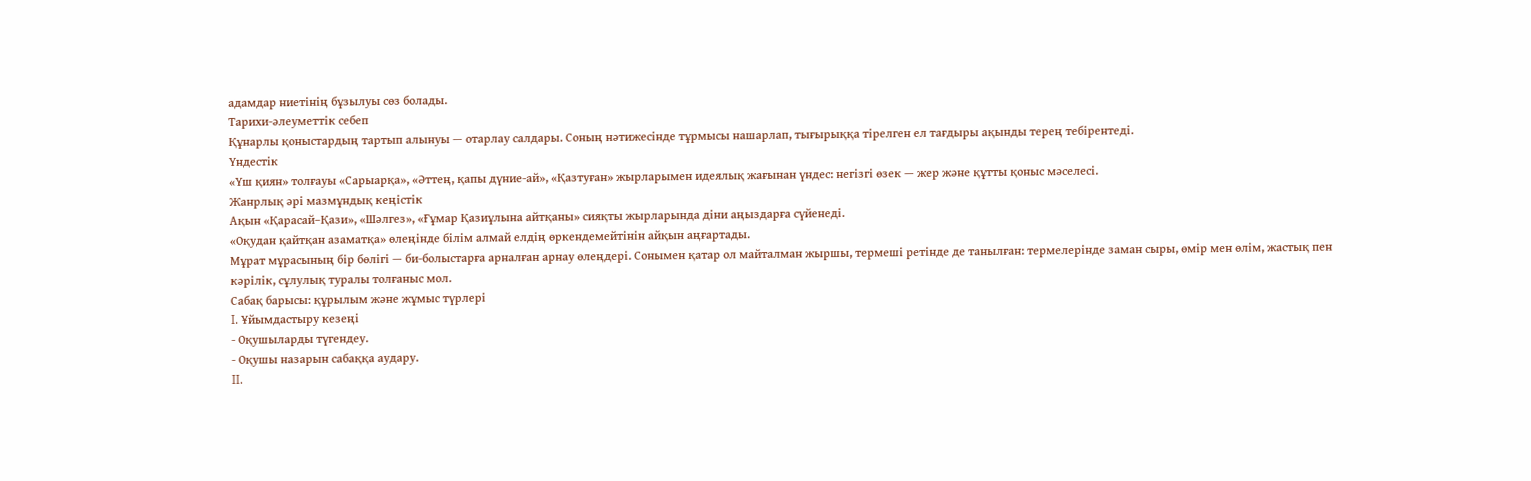адамдар ниетінің бұзылуы сөз болады.
Тарихи-әлеуметтік себеп
Құнарлы қоныстардың тартып алынуы — отарлау салдары. Соның нәтижесінде тұрмысы нашарлап, тығырыққа тірелген ел тағдыры ақынды терең тебірентеді.
Үндестік
«Үш қиян» толғауы «Сарыарқа», «Әттең, қапы дүние-ай», «Қазтуған» жырларымен идеялық жағынан үндес: негізгі өзек — жер және құтты қоныс мәселесі.
Жанрлық әрі мазмұндық кеңістік
Ақын «Қарасай–Қази», «Шәлгез», «Ғұмар Қазиұлына айтқаны» сияқты жырларында діни аңыздарға сүйенеді.
«Оқудан қайтқан азаматқа» өлеңінде білім алмай елдің өркендемейтінін айқын аңғартады.
Мұрат мұрасының бір бөлігі — би-болыстарға арналған арнау өлеңдері. Сонымен қатар ол майталман жыршы, термеші ретінде де танылған: термелерінде заман сыры, өмір мен өлім, жастық пен кәрілік, сұлулық туралы толғаныс мол.
Сабақ барысы: құрылым және жұмыс түрлері
I. Ұйымдастыру кезеңі
- Оқушыларды түгендеу.
- Оқушы назарын сабаққа аудару.
II.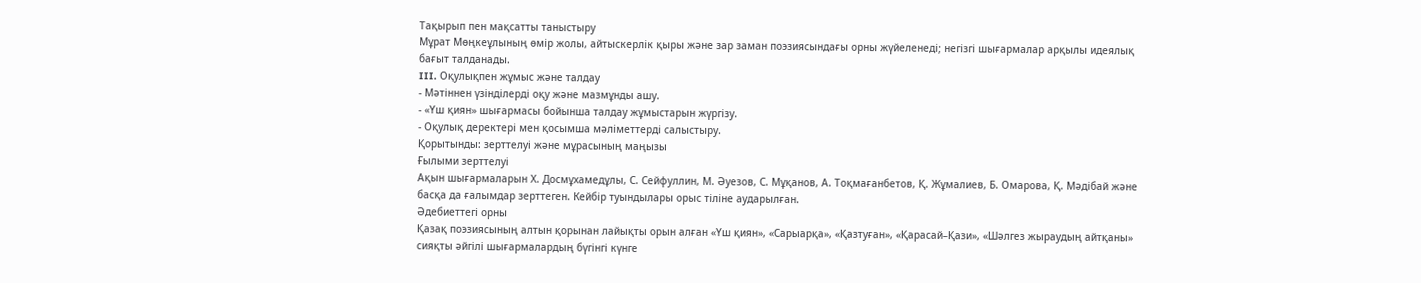Тақырып пен мақсатты таныстыру
Мұрат Мөңкеұлының өмір жолы, айтыскерлік қыры және зар заман поэзиясындағы орны жүйеленеді; негізгі шығармалар арқылы идеялық бағыт талданады.
III. Оқулықпен жұмыс және талдау
- Мәтіннен үзінділерді оқу және мазмұнды ашу.
- «Үш қиян» шығармасы бойынша талдау жұмыстарын жүргізу.
- Оқулық деректері мен қосымша мәліметтерді салыстыру.
Қорытынды: зерттелуі және мұрасының маңызы
Ғылыми зерттелуі
Ақын шығармаларын Х. Досмұхамедұлы, С. Сейфуллин, М. Әуезов, С. Мұқанов, А. Тоқмағанбетов, Қ. Жұмалиев, Б. Омарова, Қ. Мәдібай және басқа да ғалымдар зерттеген. Кейбір туындылары орыс тіліне аударылған.
Әдебиеттегі орны
Қазақ поэзиясының алтын қорынан лайықты орын алған «Үш қиян», «Сарыарқа», «Қазтуған», «Қарасай–Қази», «Шәлгез жыраудың айтқаны» сияқты әйгілі шығармалардың бүгінгі күнге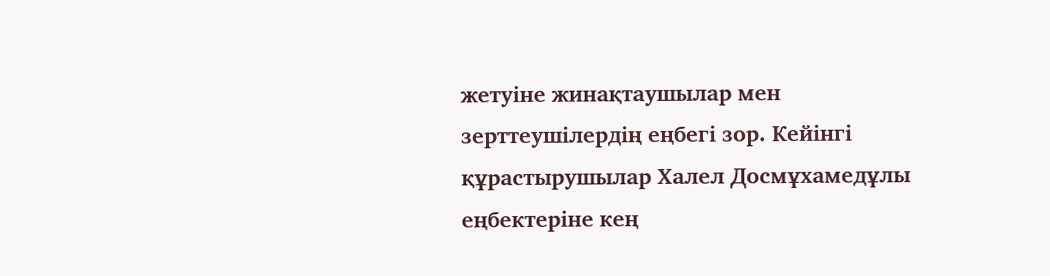жетуіне жинақтаушылар мен зерттеушілердің еңбегі зор. Кейінгі құрастырушылар Халел Досмұхамедұлы еңбектеріне кең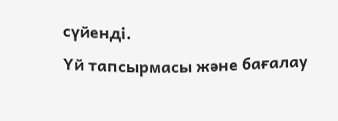сүйенді.
Үй тапсырмасы және бағалау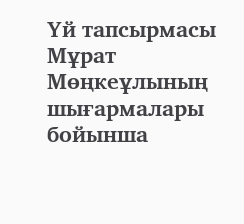Үй тапсырмасы
Мұрат Мөңкеұлының шығармалары бойынша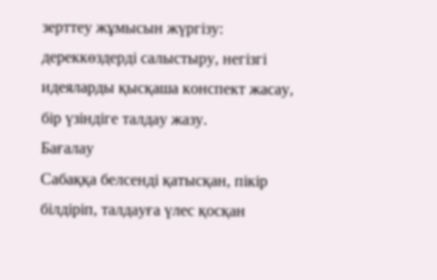зерттеу жұмысын жүргізу: дереккөздерді салыстыру, негізгі идеяларды қысқаша конспект жасау, бір үзіндіге талдау жазу.
Бағалау
Сабаққа белсенді қатысқан, пікір білдіріп, талдауға үлес қосқан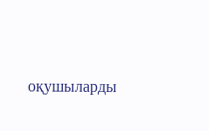оқушыларды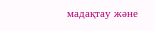мадақтау және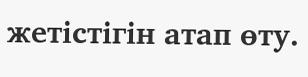жетістігін атап өту.